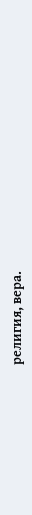религия, вера.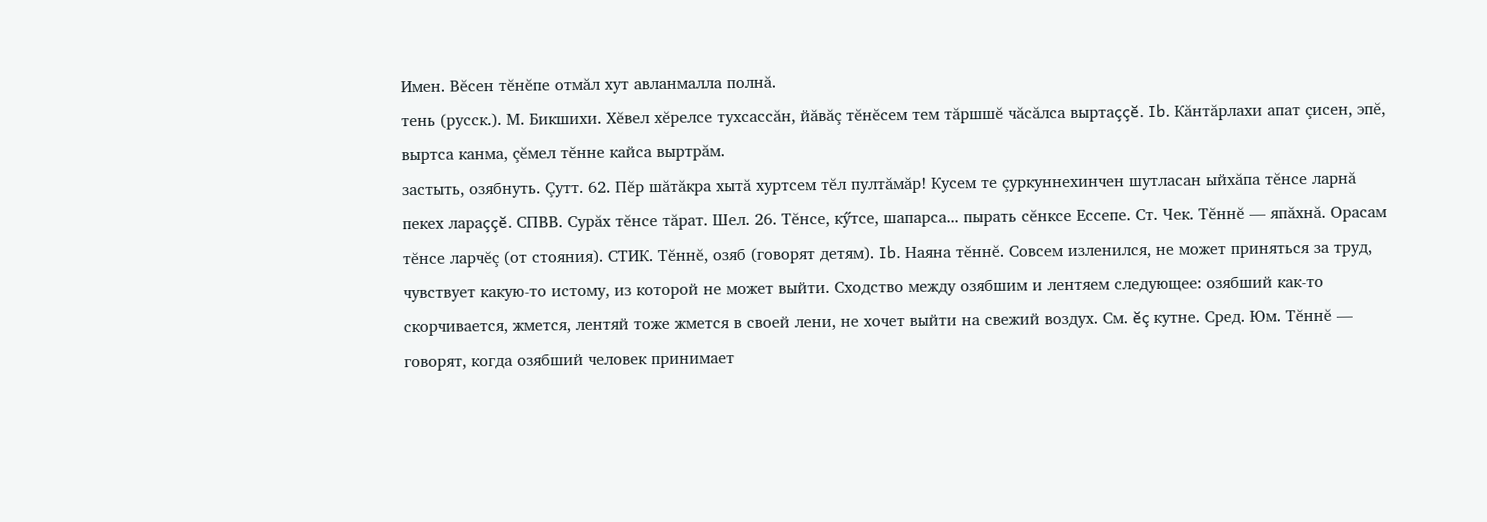Имен. Вĕсен тĕнĕпе отмăл хут авланмалла полнă.
тень (русск.). М. Бикшихи. Хĕвел хĕрелсе тухсассăн, йăвăç тĕнĕсем тем тăршшĕ чăсăлса выртаççĕ. Ib. Кăнтăрлахи апат çисен, эпĕ, выртса канма, çĕмел тĕнне кайса выртрăм.
застыть, озябнуть. Çутт. 62. Пĕр шăтăкра хытă хуртсем тĕл пултăмăр! Кусем те çуркуннехинчен шутласан ыйхăпа тĕнсе ларнă пекех лараççĕ. СПВВ. Сурăх тĕнсе тăрат. Шел. 26. Тĕнсе, кӳтсе, шапарса... пырать сĕнксе Ессепе. Ст. Чек. Тĕннĕ — япăхнă. Орасам тĕнсе ларчĕç (от стояния). СТИК. Тĕннĕ, озяб (говорят детям). Ib. Наяна тĕннĕ. Совсем изленился, не может приняться за труд, чувствует какую-то истому, из которой не может выйти. Сходство между озябшим и лентяем следующее: озябший как-то скорчивается, жмется, лентяй тоже жмется в своей лени, не хочет выйти на свежий воздух. См. ĕç кутне. Сред. Юм. Тĕннĕ — говорят, когда озябший человек принимает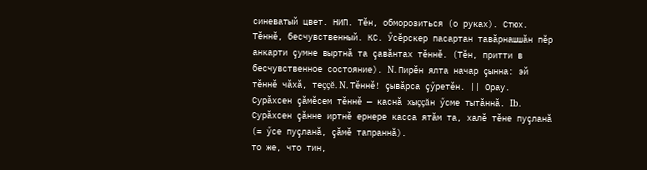синеватый цвет. НИП. Тĕн, обморозиться (о руках). Стюх. Тĕннĕ, бесчувственный. КС. Ӳсĕрскер пасартан тавăрнашшăн пĕр анкарти çумне выртнă та çавăнтах тĕннĕ. (Тĕн, притти в бесчувственное состояние). N. Пирĕн ялта начар çынна: эй тĕннĕ чăхă, теççĕ. N. Тĕннĕ! çывăрса çӳретĕн. || Орау. Сурăхсен çăмĕсем тĕннĕ — каснă хыççăн ӳсме тытăннă. Ib. Сурăхсен çăнне иртнĕ ернере касса ятăм та, халĕ тĕне пуçланă (= ӳсе пуçланă, çăмĕ тапраннă).
то же, что тин,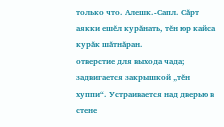только что. Алешк.-Сапл. Сăрт аякки ешĕл курăнать, тĕн юр кайса курăк шăтнăран.
отверстие для выхода чада; задвигается закрышкой „тĕн хуппи“. Устраивается над дверью в стене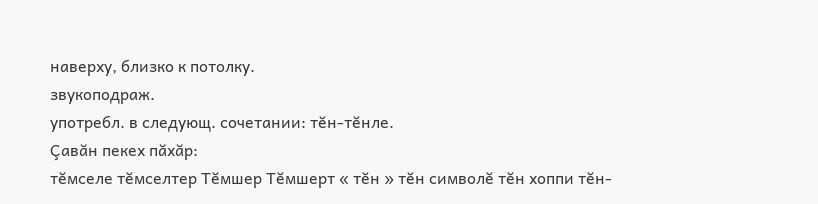наверху, близко к потолку.
звукоподраж.
употребл. в следующ. сочетании: тĕн-тĕнле.
Çавăн пекех пăхăр:
тĕмселе тĕмселтер Тĕмшер Тĕмшерт « тĕн » тĕн символĕ тĕн хоппи тĕн-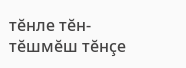тĕнле тĕн-тĕшмĕш тĕнçе